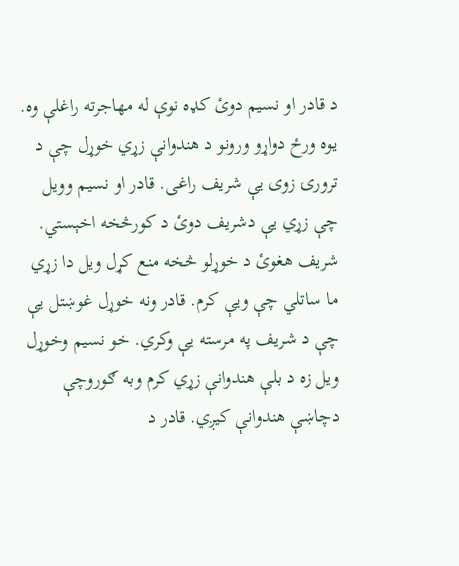د قادر او نسيم دوئ کډه نوې له مهاجرته راغلې وه. يوه ورځ دواړو ورونو د هندوانې زړي خوړل چې د ترورۍ زوی يې شريف راغی. قادر او نسيم وويل چې زړي يې دشريف دوئ د کورڅخه اخېستي. شريف هغوئ د خوړلو څخه منع کړل ويل دا زړي ما ساتلي چې ويې کرم. قادر ونه خوړل غوښتل يې چې د شريف په مرسته يې وکري. خو نسيم وخوړل ويل زه د بلې هندوانې زړي کرم وبه ګوروچې دچاښې هندوانې کيږي. قادر د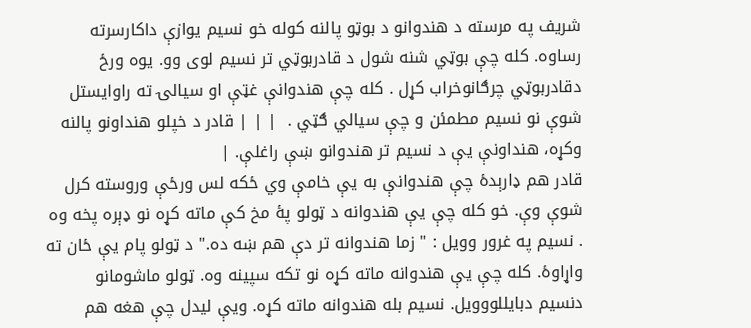شريف په مرسته د هندوانو د بوټو پالنه کوله خو نسيم يوازې داکارسرته رساوه. کله چې بوټي شنه شول د قادربوټي تر نسيم لوی وو. يوه ورځ دقادربوټي چرګانوخراب کړل . کله چې هندوانې غټې او سيالۍ ته راوايستل شوې نو نسيم مطمئن و چې سيالي ګټي .  | | | قادر د خپلو هنداونو پالنه وکړه، هنداونې يې د نسيم تر هندوانو ښې راغلې. |
قادر هم ډارېدۀ چې هندوانې به يې خامې وي ځکه لس ورځې وروسته کرل شوې وې. خو کله چې يې هندوانه د ټولو پۀ مخ کې ماته کړه نو ډېره پخه وه . نسيم په غرور وويل : " زما هندوانه تر دې هم ښه ده." د ټولو پام يې ځان ته واړاوۀ. کله چې يې هندوانه ماته کړه نو تکه سپينه وه. ټولو ماشومانو دنسيم دبايللووويل. نسيم بله هندوانه ماته کړه. ويې ليدل چې هغه هم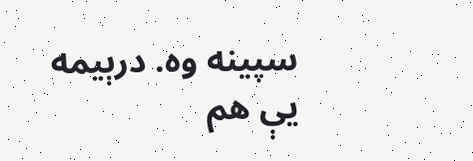سپينه وه. درېيمه يې هم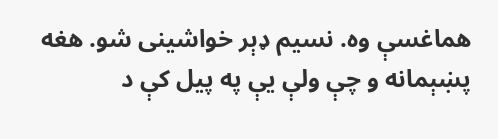هماغسې وه. نسيم ډېر خواشينی شو. هغه پښېمانه و چې ولې يې په پيل کې د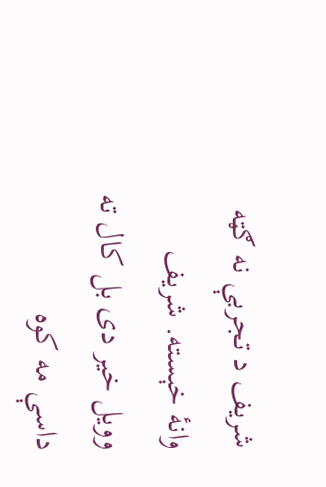شريف د تجربې نه ګټه وانۀ خېسته. شريف وويل خير دی بل کال ته داسې مه کوه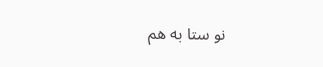نو ستا به هم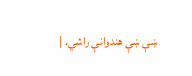ښې ښې هندوانې راشي. |